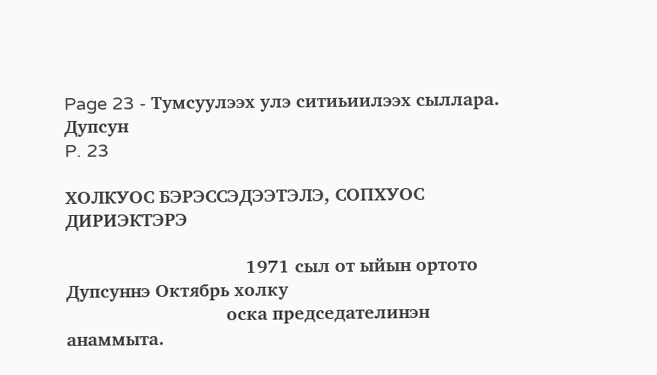Page 23 - Тумсуулээх улэ ситиьиилээх сыллара. Дупсун
P. 23

ХОЛКУОС БЭРЭССЭДЭЭТЭЛЭ, СОПХУОС ДИРИЭКТЭРЭ

                                    1971 сыл от ыйын ортото Дупсуннэ Октябрь холку
                                оска председателинэн анаммыта.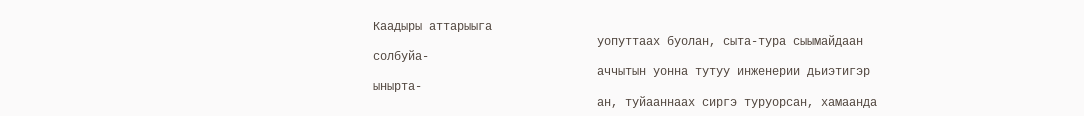Каадыры аттарыыга
                                уопуттаах буолан, сыта-тура сыымайдаан солбуйа-
                                аччытын уонна тутуу инженерии дьиэтигэр ынырта-
                                ан, туйааннаах сиргэ туруорсан, хамаанда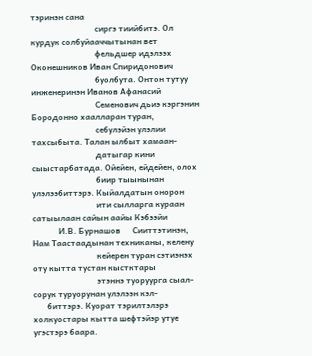тэринэн сана
                                сиргэ тиийбитэ. Ол курдук солбуйааччытынан вет
                                фельдшер идэлээх Оконешников Иван Спиридонович
                                буолбута. Онтон тутуу инженеринэн Иванов Афанасий
                                Семенович дьиэ кэргэнин Бородонно хаалларан туран,
                                себулэйэн улэлии тахсыбыта. Талан ылбыт хамаан-
                                датыгар кини сыыстарбатада. Ойейен, ейдейен, олох
                                биир тыынынан улэлээбиттэрэ. Кыйалдатын онорон
                                ити сылларга кураан сатыылаан сайын аайы Кэбээйи
             И.В. Бурнашов      Сииттэтинэн, Нам Таастаадынан техниканы, келену
                                кейерен туран сэтиэнэх оту кытта тустан кыстктары
                                этэннэ туоруурга сыал-сорук туруорунан улэлээн кэл-
       биттэрэ. Куорат тэрилтэлэрэ холкуостары кытта шефтэйэр утуе угэстэрэ баара.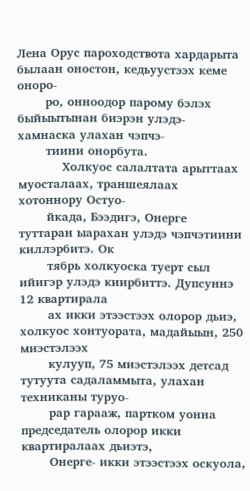Лена Орус пароходствота хардарыта былаан оностон, кедьуустээх кеме оноро-
       ро, онноодор парому бэлэх быйыытынан биэрэн улэдэ-хамнаска улахан чэпчэ-
       тиини онорбута.
           Холкуос салалтата арыттаах муосталаах, траншеялаах хотоннору Остуо-
       йкада, Бээдигэ, Онерге туттаран ыарахан улэдэ чэпчэтиини киллэрбитэ. Ок
       тябрь холкуоска туерт сыл ийигэр улэдэ киирбиттэ. Дупсуннэ 12 квартирала
       ах икки этээстээх олорор дьиэ, холкуос хонтуората, мадайыын, 250 миэстэлээх
       кулууп, 75 миэстэлээх детсад тутуута садаламмыта, улахан техниканы туруо-
       рар гарааж, партком уонна председатель олорор икки квартиралаах дьиэтэ,
       Онерге- икки этээстээх оскуола,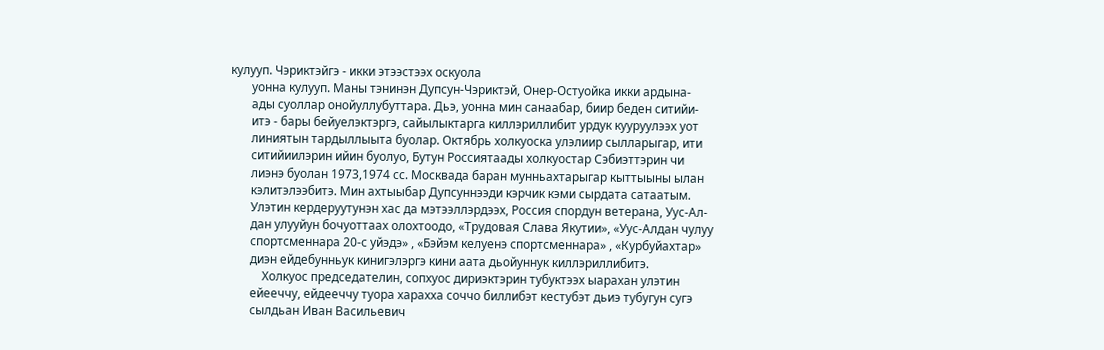кулууп. Чэриктэйгэ - икки этээстээх оскуола
       уонна кулууп. Маны тэнинэн Дупсун-Чэриктэй, Онер-Остуойка икки ардына-
       ады суоллар онойуллубуттара. Дьэ, уонна мин санаабар, биир беден ситийи-
       итэ - бары бейуелэктэргэ, сайылыктарга киллэриллибит урдук кууруулээх уот
       линиятын тардыллыыта буолар. Октябрь холкуоска улэлиир сылларыгар, ити
       ситийиилэрин ийин буолуо, Бутун Россиятаады холкуостар Сэбиэттэрин чи
       лиэнэ буолан 1973,1974 сс. Москвада баран мунньахтарыгар кыттыыны ылан
       кэлитэлээбитэ. Мин ахтыыбар Дупсуннээди кэрчик кэми сырдата сатаатым.
       Улэтин кердеруутунэн хас да мэтээллэрдээх, Россия спордун ветерана, Уус-Ал-
       дан улууйун бочуоттаах олохтоодо, «Трудовая Слава Якутии», «Уус-Алдан чулуу
       спортсменнара 20-с уйэдэ» , «Бэйэм келуенэ спортсменнара» , «Курбуйахтар»
       диэн ейдебунньук кинигэлэргэ кини аата дьойуннук киллэриллибитэ.
           Холкуос председателин, сопхуос дириэктэрин тубуктээх ыарахан улэтин
       ейееччу, ейдееччу туора харахха соччо биллибэт кестубэт дьиэ тубугун сугэ
       сылдьан Иван Васильевич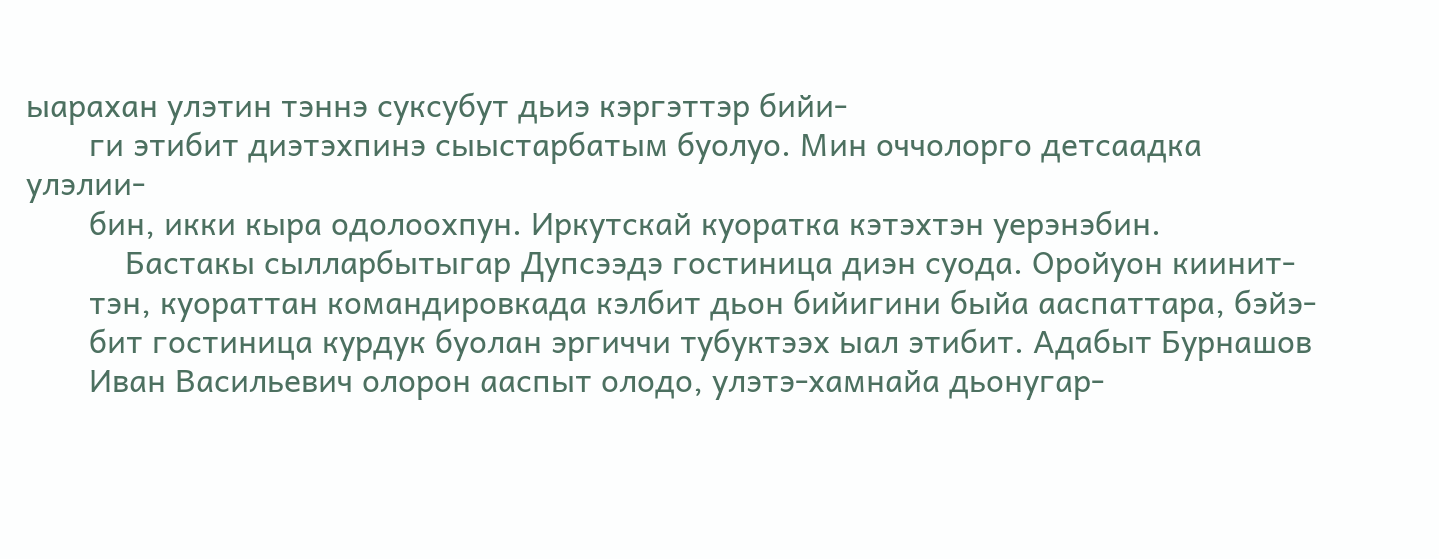ыарахан улэтин тэннэ суксубут дьиэ кэргэттэр бийи-
       ги этибит диэтэхпинэ сыыстарбатым буолуо. Мин оччолорго детсаадка улэлии-
       бин, икки кыра одолоохпун. Иркутскай куоратка кэтэхтэн уерэнэбин.
           Бастакы сылларбытыгар Дупсээдэ гостиница диэн суода. Оройуон киинит-
       тэн, куораттан командировкада кэлбит дьон бийигини быйа ааспаттара, бэйэ-
       бит гостиница курдук буолан эргиччи тубуктээх ыал этибит. Адабыт Бурнашов
       Иван Васильевич олорон ааспыт олодо, улэтэ-хамнайа дьонугар-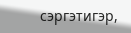сэргэтигэр,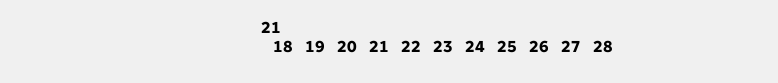21
   18   19   20   21   22   23   24   25   26   27   28